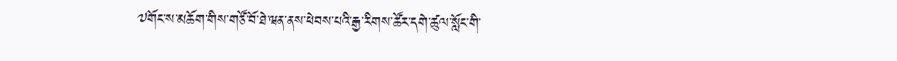༧གོང་ས་མཆོག་གིས་གཙོ་བོ་ཐེ་ཝན་ནས་ཕེབས་པའི་རྒྱ་རིགས་ཚོར་དགེ་ཚུལ་སློང་གི་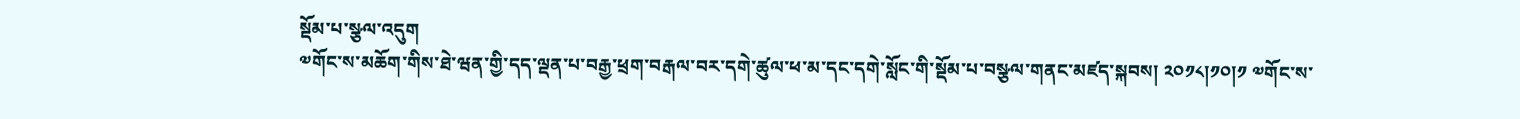སྡོམ་པ་སྩལ་འདུག
༧གོང་ས་མཆོག་གིས་ཐེ་ཝན་གྱི་དད་ལྡན་པ་བརྒྱ་ཕྲག་བརྒལ་བར་དགེ་ཚུལ་ཕ་མ་དང་དགེ་སློང་གི་སྡོམ་པ་བསྩལ་གནང་མཛད་སྐབས། ༢༠༡༨།༡༠།༡ ༧གོང་ས་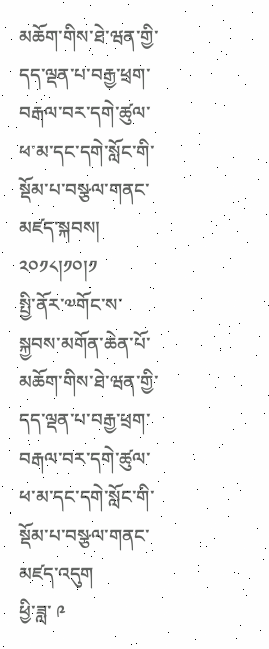མཆོག་གིས་ཐེ་ཝན་གྱི་དད་ལྡན་པ་བརྒྱ་ཕྲག་བརྒལ་བར་དགེ་ཚུལ་ཕ་མ་དང་དགེ་སློང་གི་སྡོམ་པ་བསྩལ་གནང་མཛད་སྐབས། ༢༠༡༨།༡༠།༡
སྤྱི་ནོར་༧གོང་ས་སྐྱབས་མགོན་ཆེན་པོ་མཆོག་གིས་ཐེ་ཝན་གྱི་དད་ལྡན་པ་བརྒྱ་ཕྲག་བརྒལ་བར་དགེ་ཚུལ་ཕ་མ་དང་དགེ་སློང་གི་སྡོམ་པ་བསྩལ་གནང་མཛད་འདུག
ཕྱི་ཟླ་ ༩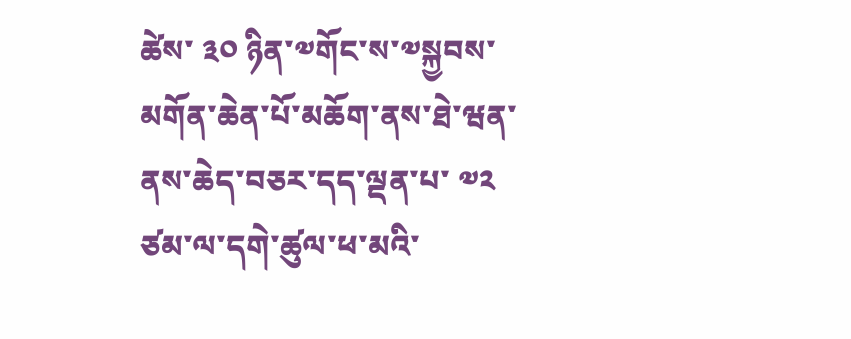ཚེས་ ༣༠ ཉིན་༧གོང་ས་༧སྐྱབས་མགོན་ཆེན་པོ་མཆོག་ནས་ཐེ་ཝན་ནས་ཆེད་བཅར་དད་ལྡན་པ་ ༧༢ ཙམ་ལ་དགེ་ཚུལ་ཕ་མའི་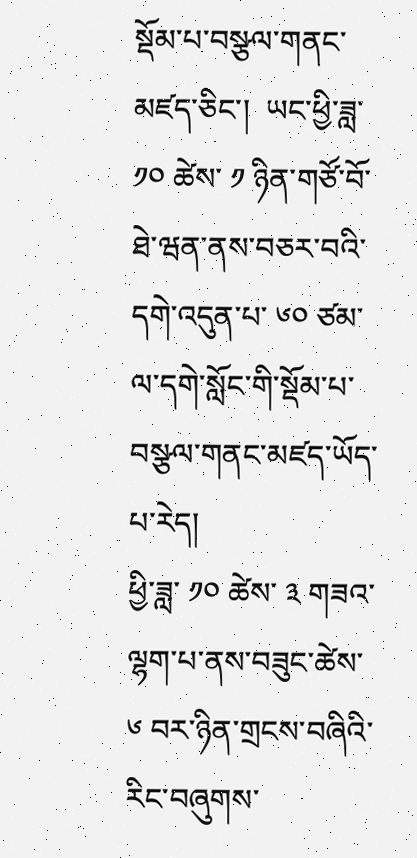སྡོམ་པ་བསྩལ་གནང་མཛད་ཅིང་།  ཡང་ཕྱི་ཟླ་ ༡༠ ཚེས་ ༡ ཉིན་གཙོ་བོ་ཐེ་ཝན་ནས་བཅར་བའི་དགེ་འདུན་པ་ ༦༠ ཙམ་ལ་དགེ་སློང་གི་སྡོམ་པ་བསྩལ་གནང་མཛད་ཡོད་པ་རེད།
ཕྱི་ཟླ་ ༡༠ ཚེས་ ༣ གཟའ་ལྷག་པ་ནས་བཟུང་ཚེས་ ༦ བར་ཉིན་གྲངས་བཞིའི་རིང་བཞུགས་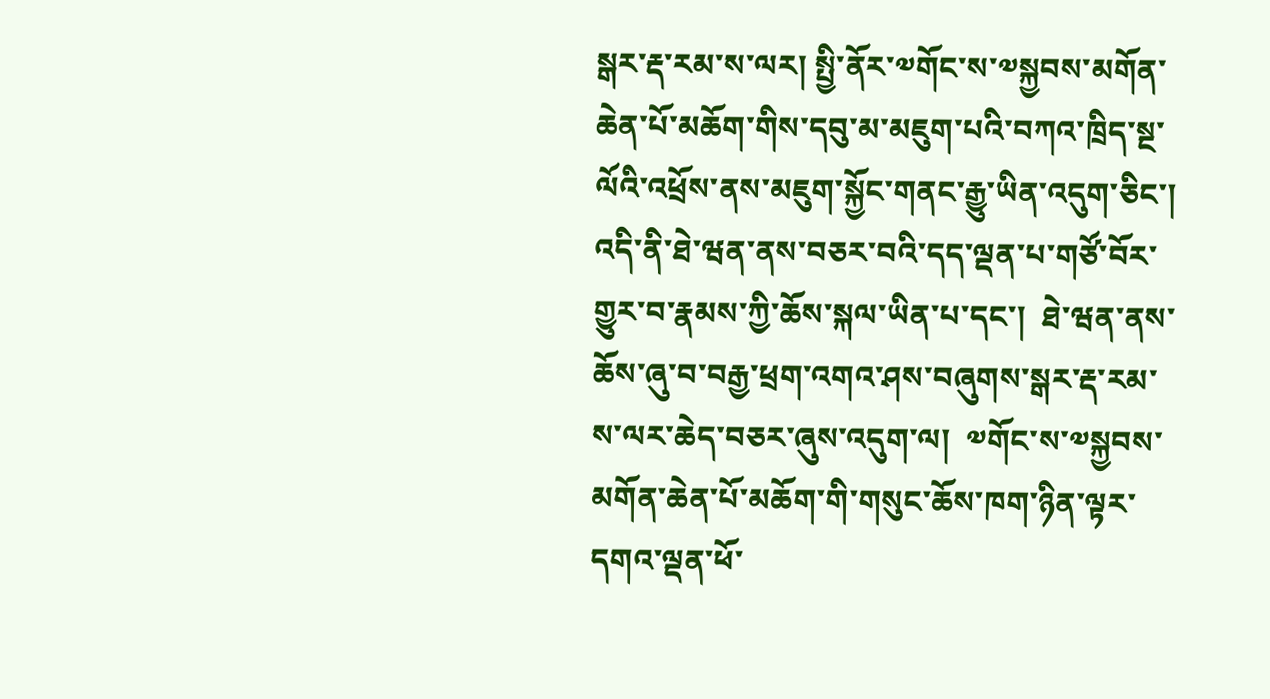སྒར་རྡ་རམ་ས་ལར། སྤྱི་ནོར་༧གོང་ས་༧སྐྱབས་མགོན་ཆེན་པོ་མཆོག་གིས་དབུ་མ་མཇུག་པའི་བཀའ་ཁྲིད་སྔ་ལོའི་འཕྲོས་ནས་མཇུག་སྐྱོང་གནང་རྒྱུ་ཡིན་འདུག་ཅིང་།  འདི་ནི་ཐེ་ཝན་ནས་བཅར་བའི་དད་ལྡན་པ་གཙོ་བོར་གྱུར་བ་རྣམས་ཀྱི་ཆོས་སྐལ་ཡིན་པ་དང་།  ཐེ་ཝན་ནས་ཆོས་ཞུ་བ་བརྒྱ་ཕྲག་འགའ་ཤས་བཞུགས་སྒར་རྡ་རམ་ས་ལར་ཆེད་བཅར་ཞུས་འདུག་ལ།  ༧གོང་ས་༧སྐྱབས་མགོན་ཆེན་པོ་མཆོག་གི་གསུང་ཆོས་ཁག་ཉིན་ལྟར་དགའ་ལྡན་ཕོ་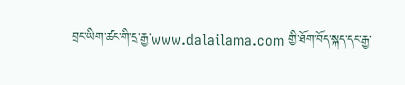བྲང་ཡིག་ཚང་གི་དྲ་རྒྱ་www.dalailama.com གྱི་ཐོག་བོད་སྐད་དང་རྒྱ་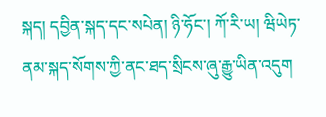སྐད། དབྱིན་སྐད་དང་སཔེན། ཉི་ཧོང་། ཀོ་རི་ཡ། ཝིཡེཏ་ནམ་སྐད་སོགས་ཀྱི་ནང་ཐད་སྲིངས་ཞུ་རྒྱུ་ཡིན་འདུག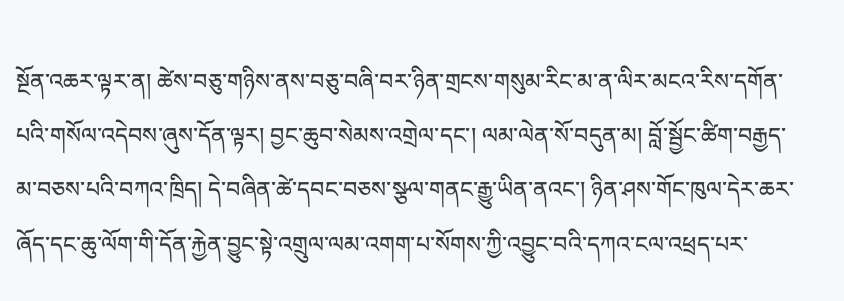སྔོན་འཆར་ལྟར་ན། ཚེས་བཅུ་གཉིས་ནས་བཅུ་བཞི་བར་ཉིན་གྲངས་གསུམ་རིང་མ་ན་ལིར་མངའ་རིས་དགོན་པའི་གསོལ་འདེབས་ཞུས་དོན་ལྟར། བྱང་ཆུབ་སེམས་འགྲེལ་དང་། ལམ་ལེན་སོ་བདུན་མ། བློ་སྦྱོང་ཚིག་བརྒྱད་མ་བཅས་པའི་བཀའ་ཁྲིད། དེ་བཞིན་ཚེ་དབང་བཅས་སྩལ་གནང་རྒྱུ་ཡིན་ནའང་། ཉིན་ཤས་གོང་ཁུལ་དེར་ཆར་ཞོད་དང་ཆུ་ལོག་གི་དོན་རྐྱེན་བྱུང་སྟེ་འགྲུལ་ལམ་འགག་པ་སོགས་ཀྱི་འབྱུང་བའི་དཀའ་ངལ་འཕྲད་པར་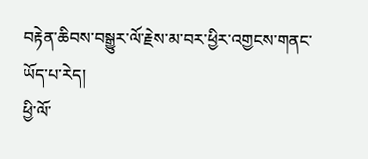བརྟེན་ཆིབས་བསྒྱུར་ལོ་རྗེས་མ་བར་ཕྱིར་འགྱངས་གནང་ཡོད་པ་རེད།
ཕྱི་ལོ་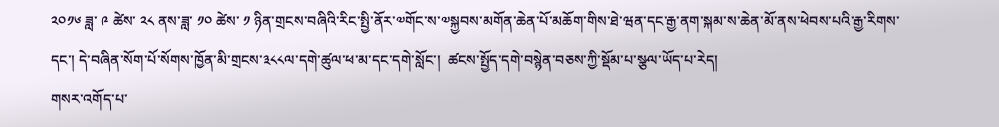༢༠༡༦ ཟླ་ ༩ ཚེས་ ༢༨ ནས་ཟླ་ ༡༠ ཚེས་ ༡ ཉིན་གྲངས་བཞིའི་རིང་སྤྱི་ནོར་༧གོང་ས་༧སྐྱབས་མགོན་ཆེན་པོ་མཆོག་གིས་ཐེ་ཝན་དང་རྒྱ་ནག་སྐམ་ས་ཆེན་མོ་ནས་ཕེབས་པའི་རྒྱ་རིགས་དང་། དེ་བཞིན་སོག་པོ་སོགས་ཁྱོན་མི་གྲངས་༣༨༨ལ་དགེ་ཚུལ་ཕ་མ་དང་དགེ་སློང་།  ཚངས་སྤྱོད་དགེ་བསྙེན་བཅས་ཀྱི་སྡོམ་པ་སྩལ་ཡོད་པ་རེད།
གསར་འགོད་པ་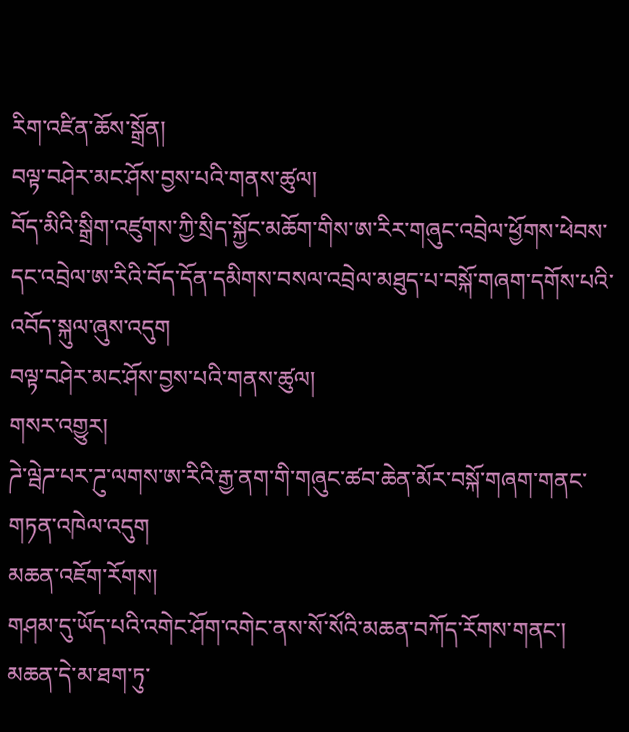རིག་འཛིན་ཆོས་སྒྲོན།
བལྟ་བཤེར་མང་ཤོས་བྱས་པའི་གནས་ཚུལ།
བོད་མིའི་སྒྲིག་འཛུགས་ཀྱི་སྲིད་སྐྱོང་མཆོག་གིས་ཨ་རིར་གཞུང་འབྲེལ་ཕྱོགས་ཕེབས་དང་འབྲེལ་ཨ་རིའི་བོད་དོན་དམིགས་བསལ་འབྲེལ་མཐུད་པ་བསྐོ་གཞག་དགོས་པའི་འབོད་སྐུལ་ཞུས་འདུག
བལྟ་བཤེར་མང་ཤོས་བྱས་པའི་གནས་ཚུལ།
གསར་འགྱུར།
ཌེ་ལྦེཌ་པར་ཌུ་ལགས་ཨ་རིའི་རྒྱ་ནག་གི་གཞུང་ཚབ་ཆེན་མོར་བསྐོ་གཞག་གནང་གཏན་འཁེལ་འདུག
མཆན་འཇོག་རོགས།
གཤམ་དུ་ཡོད་པའི་འགེང་ཤོག་འགེང་ནས་སོ་སོའི་མཆན་བཀོད་རོགས་གནང་། མཆན་དེ་མ་ཐག་ཏུ་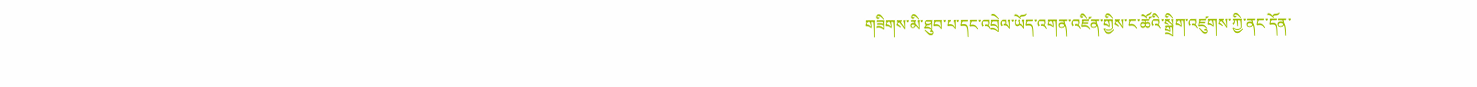གཟིགས་མི་ཐུབ་པ་དང་འབྲེལ་ཡོད་འགན་འཛིན་གྱིས་ང་ཚོའི་སྒྲིག་འཛུགས་ཀྱི་ནང་དོན་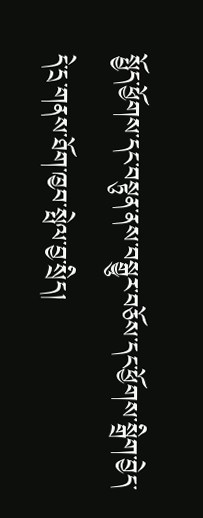སྤྱོད་ཕྱོགས་དང་བསྟུན་ནས་བསྒྱུར་བཅོས་དང་ཕྱོགས་སྒྲིག་བྱེད་དེ་དྲ་གནས་ཐོག་ཁྱབ་སྤེལ་བྱ་སྲིད།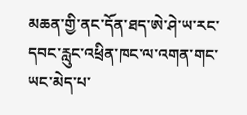མཆན་གྱི་ནང་དོན་ཐད་ཨེ་ཤེ་ཡ་རང་དབང་རླུང་འཕྲིན་ཁང་ལ་འགན་གང་ཡང་མེད་པ་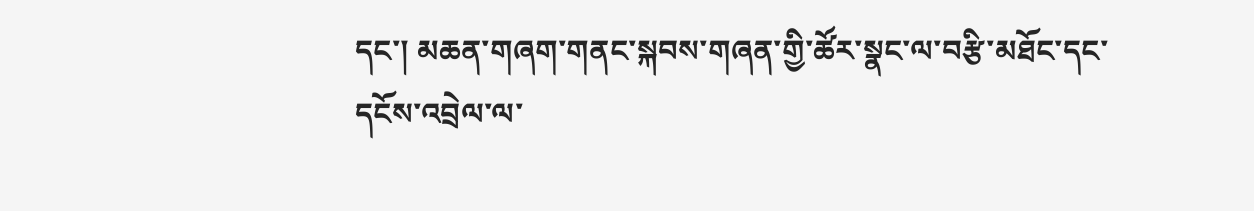དང་། མཆན་གཞག་གནང་སྐབས་གཞན་གྱི་ཚོར་སྣང་ལ་བརྩི་མཐོང་དང་དངོས་འབྲེལ་ལ་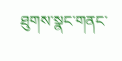ཐུགས་སྣང་གནང་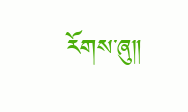རོགས་ཞུ༎